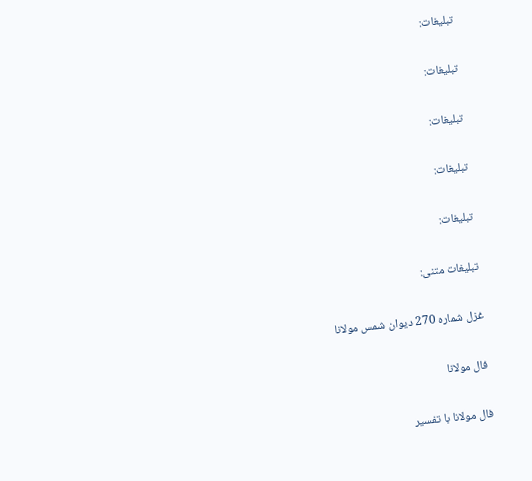تبلیغات:

تبلیغات:

تبلیغات:

تبلیغات:

تبلیغات:

تبلیغات متنی:

غزل شماره 270 دیوان شمس مولانا

فال مولانا

فال مولانا با تفسیر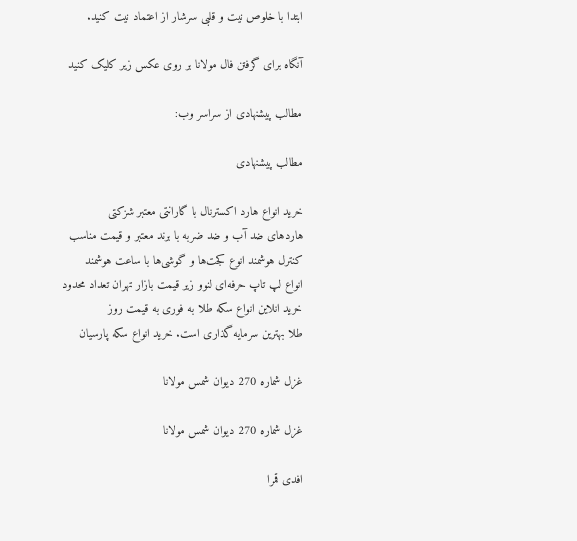ابتدا با خلوص نیت و قلبی سرشار از اعتماد نیت کنید.

آنگاه برای گرفتن فال مولانا بر روی عکس زیر کلیک کنید

مطالب پیشنهادی از سراسر وب:

مطالب پیشنهادی

خرید انواع هارد اکسترنال با گارانتی معتبر شزکتی
هارد‌های ضد آب و ضد ضربه با برند معتبر و قیمت مناسب
کنترل هوشمند انوع کجت‌ها و گوشی‌ها با ساعت هوشمند
انواع لپ تاپ حرفه‌ای لنوو زیر قیمت بازار تهران تعداد محدود
خرید انلاین انواع سکه طلا به فوری به قیمت روز
طلا بهترین سرمایه گذاری است. خرید انواع سکه پارسیان

غزل شماره 270 دیوان شمس مولانا

غزل شماره 270 دیوان شمس مولانا

افدی قمرا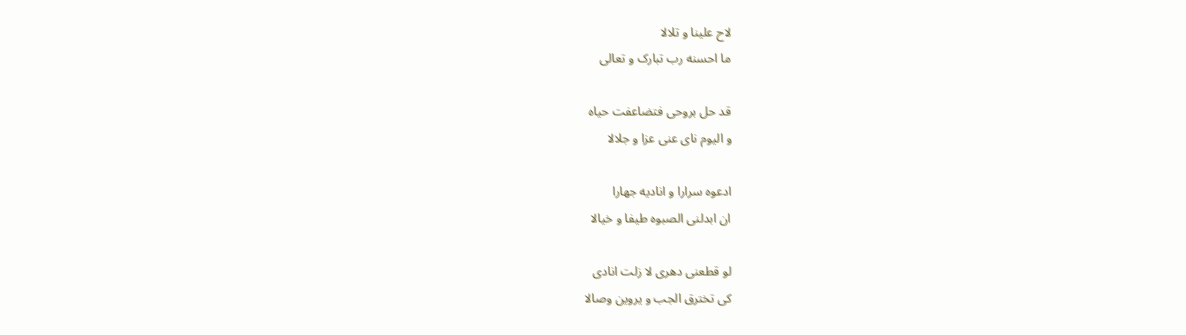لاح علینا و تلالا
ما احسنه رب تبارک و تعالی

قد حل بروحی فتضاعفت حیاه
و الیوم نای عنی عزا و جلالا

ادعوه سرارا و انادیه جهارا
ان ابدلنی الصبوه طیفا و خیالا

لو قطعنی دهری لا زلت انادی
کی تخترق الجب و یروین وصالا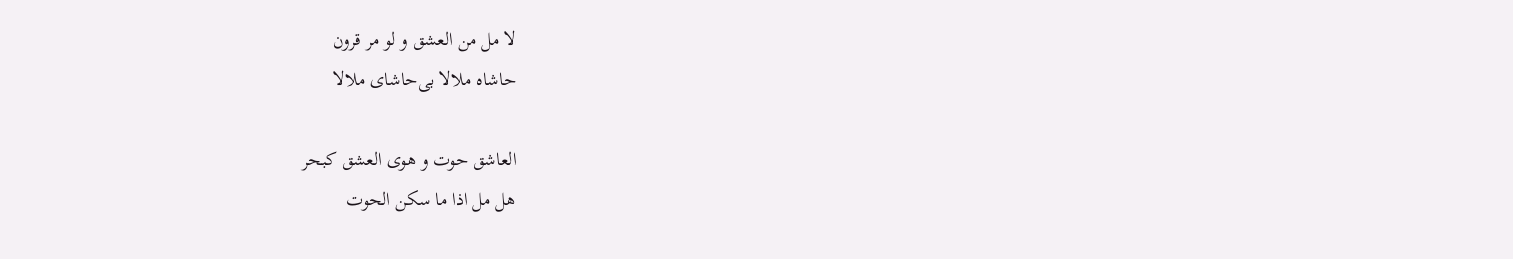لا مل من العشق و لو مر قرون
حاشاه ملالا بی‌حاشای ملالا

العاشق حوت و هوی العشق کبحر
هل مل اذا ما سکن الحوت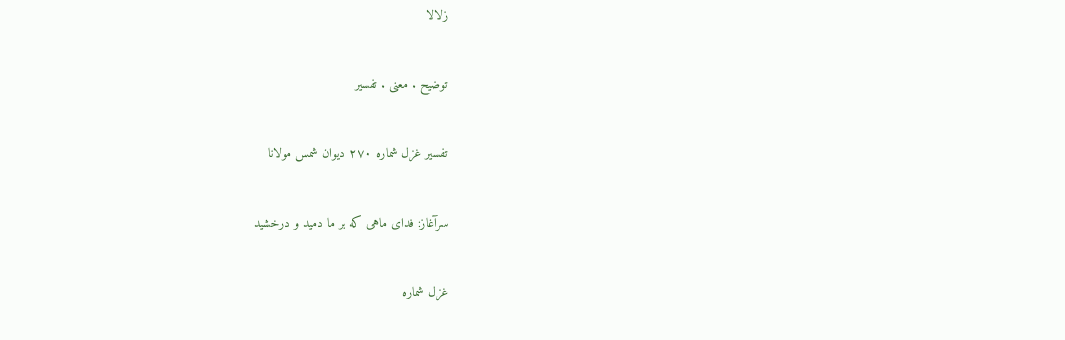زلالا

توضیح . معنی . تفسیر

تفسیر غزل شماره ۲۷۰ دیوان شمس مولانا

سرآغاز: فدای ماهی که بر ما دمید و درخشید

غزل شماره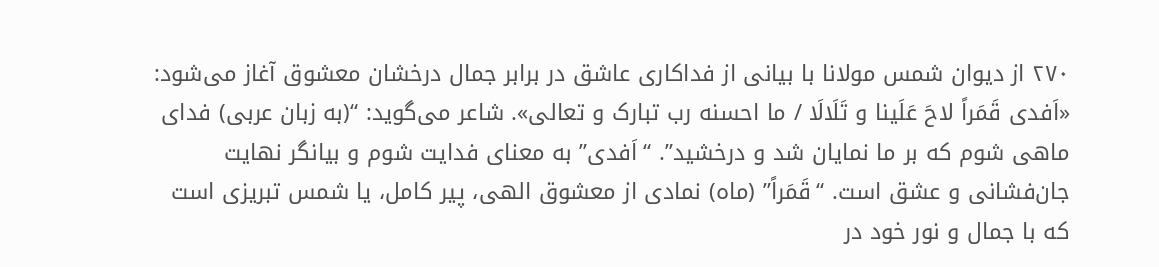۲۷۰ از دیوان شمس مولانا با بیانی از فداکاری عاشق در برابر جمال درخشان معشوق آغاز می‌شود: «اَفدی قَمَراً لاحَ عَلَینا و تَلَالَا / ما احسنه رب تبارک و تعالی». شاعر می‌گوید: “(به زبان عربی) فدای ماهی شوم که بر ما نمایان شد و درخشید”. “اَفدی” به معنای فدایت شوم و بیانگر نهایت جان‌فشانی و عشق است. “قَمَراً” (ماه) نمادی از معشوق الهی، پیر کامل، یا شمس تبریزی است که با جمال و نور خود در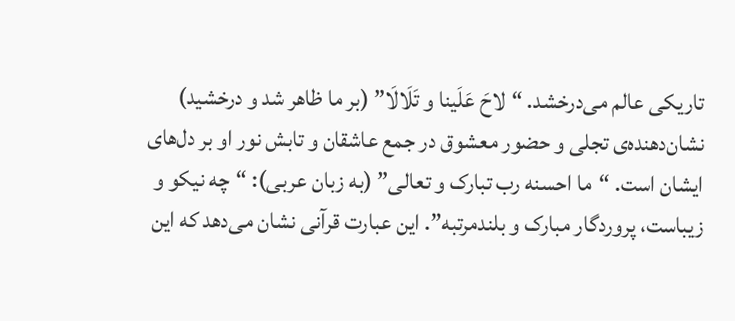تاریکی عالم می‌درخشد. “لاحَ عَلَینا و تَلَالَا” (بر ما ظاهر شد و درخشید) نشان‌دهنده‌ی تجلی و حضور معشوق در جمع عاشقان و تابش نور او بر دل‌های ایشان است. “ما احسنه رب تبارک و تعالی” (به زبان عربی): “چه نیکو و زیباست، پروردگار مبارک و بلندمرتبه”. این عبارت قرآنی نشان می‌دهد که این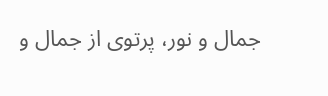جمال و نور، پرتوی از جمال و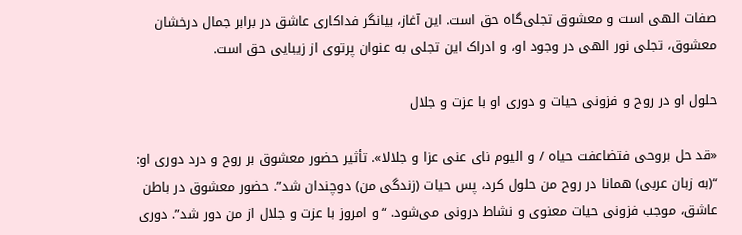صفات الهی است و معشوق تجلی‌گاه حق است. این آغاز، بیانگر فداکاری عاشق در برابر جمال درخشان معشوق، تجلی نور الهی در وجود او، و ادراک این تجلی به عنوان پرتوی از زیبایی حق است.

حلول او در روح و فزونی حیات و دوری او با عزت و جلال

«قد حل بروحی فتضاعفت حیاه / و الیوم نای عنی عزا و جلالا». تأثیر حضور معشوق بر روح و درد دوری او: “(به زبان عربی) همانا در روح من حلول کرد، پس حیات (زندگی من) دوچندان شد”. حضور معشوق در باطن عاشق، موجب فزونی حیات معنوی و نشاط درونی می‌شود. “و امروز با عزت و جلال از من دور شد”. دوری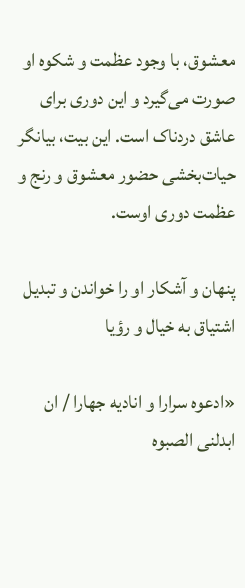معشوق، با وجود عظمت و شکوه او صورت می‌گیرد و این دوری برای عاشق دردناک است. این بیت، بیانگر حیات‌بخشی حضور معشوق و رنج و عظمت دوری اوست.

پنهان و آشکار او را خواندن و تبدیل اشتیاق به خیال و رؤیا

«ادعوه سرارا و انادیه جهارا / ان ابدلنی الصبوه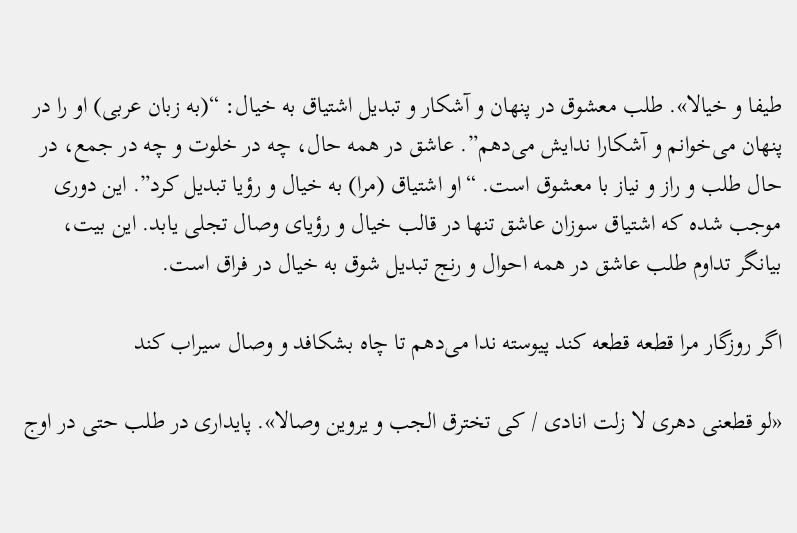طیفا و خیالا». طلب معشوق در پنهان و آشکار و تبدیل اشتیاق به خیال: “(به زبان عربی) او را در پنهان می‌خوانم و آشکارا ندایش می‌دهم”. عاشق در همه حال، چه در خلوت و چه در جمع، در حال طلب و راز و نیاز با معشوق است. “او اشتیاق (مرا) به خیال و رؤیا تبدیل کرد”. این دوری موجب شده که اشتیاق سوزان عاشق تنها در قالب خیال و رؤیای وصال تجلی یابد. این بیت، بیانگر تداوم طلب عاشق در همه احوال و رنج تبدیل شوق به خیال در فراق است.

اگر روزگار مرا قطعه قطعه کند پیوسته ندا می‌دهم تا چاه بشکافد و وصال سیراب کند

«لو قطعنی دهری لا زلت انادی / کی تخترق الجب و یروین وصالا». پایداری در طلب حتی در اوج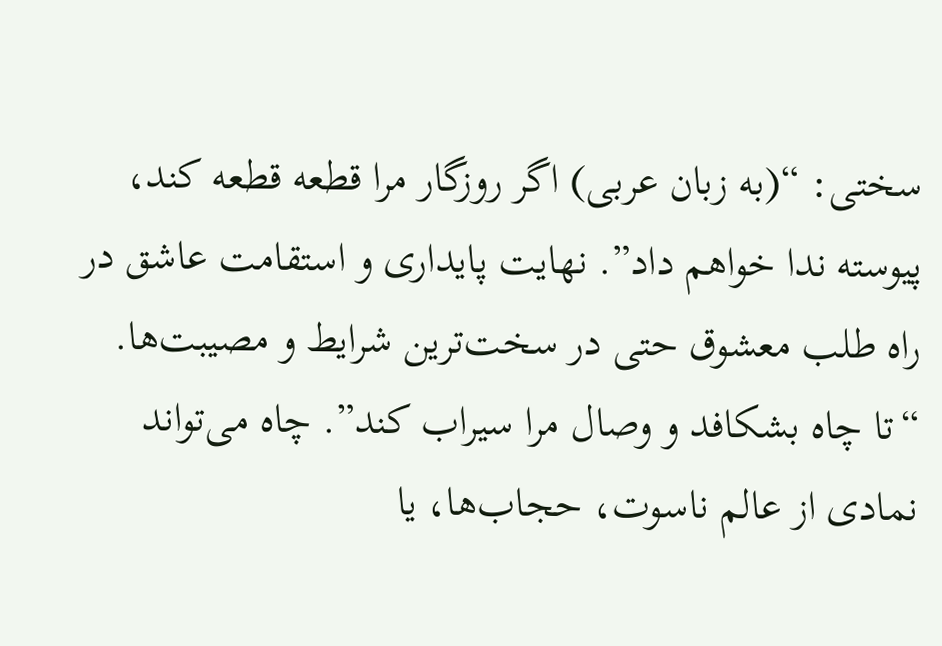سختی: “(به زبان عربی) اگر روزگار مرا قطعه قطعه کند، پیوسته ندا خواهم داد”. نهایت پایداری و استقامت عاشق در راه طلب معشوق حتی در سخت‌ترین شرایط و مصیبت‌ها. “تا چاه بشکافد و وصال مرا سیراب کند”. چاه می‌تواند نمادی از عالم ناسوت، حجاب‌ها، یا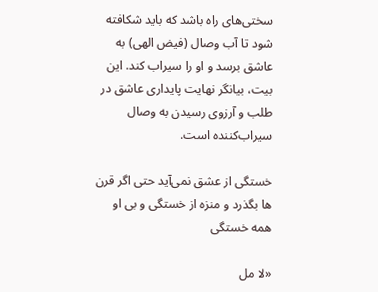سختی‌های راه باشد که باید شکافته شود تا آب وصال (فیض الهی) به عاشق برسد و او را سیراب کند. این بیت، بیانگر نهایت پایداری عاشق در طلب و آرزوی رسیدن به وصال سیراب‌کننده است.

خستگی از عشق نمی‌آید حتی اگر قرن ها بگذرد و منزه از خستگی و بی او همه خستگی

«لا مل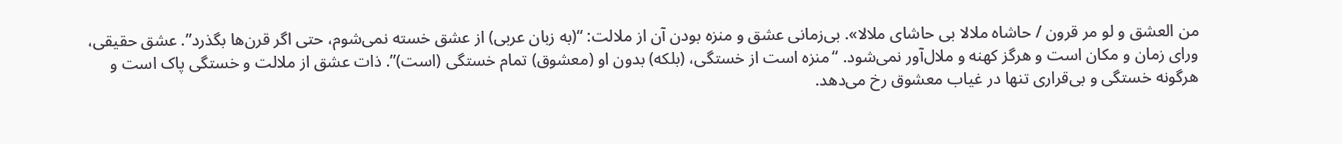من العشق و لو مر قرون / حاشاه ملالا بی حاشای ملالا». بی‌زمانی عشق و منزه بودن آن از ملالت: “(به زبان عربی) از عشق خسته نمی‌شوم، حتی اگر قرن‌ها بگذرد”. عشق حقیقی، ورای زمان و مکان است و هرگز کهنه و ملال‌آور نمی‌شود. “منزه است از خستگی، (بلکه) بدون او (معشوق) تمام خستگی (است)”. ذات عشق از ملالت و خستگی پاک است و هرگونه خستگی و بی‌قراری تنها در غیاب معشوق رخ می‌دهد.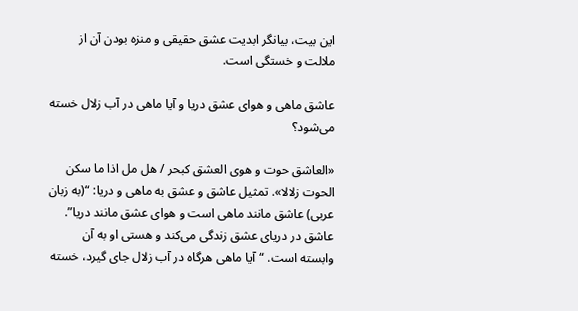این بیت، بیانگر ابدیت عشق حقیقی و منزه بودن آن از ملالت و خستگی است.

عاشق ماهی و هوای عشق دریا و آیا ماهی در آب زلال خسته می‌شود؟

«العاشق حوت و هوی العشق کبحر / هل مل اذا ما سکن الحوت زلالا». تمثیل عاشق و عشق به ماهی و دریا: “(به زبان عربی) عاشق مانند ماهی است و هوای عشق مانند دریا”. عاشق در دریای عشق زندگی می‌کند و هستی او به آن وابسته است. “آیا ماهی هرگاه در آب زلال جای گیرد، خسته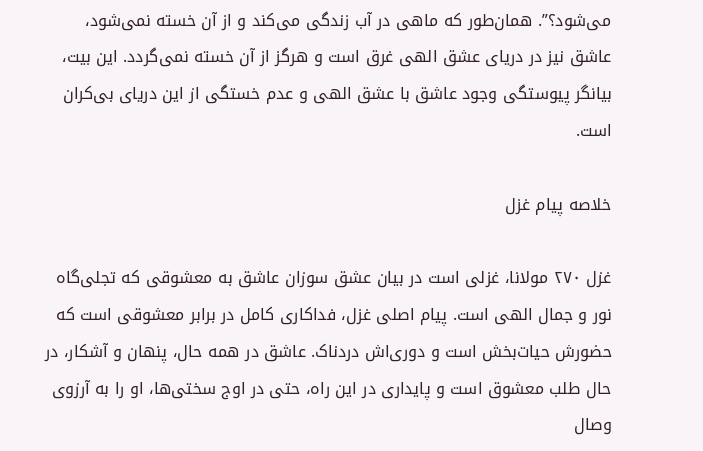می‌شود؟”. همان‌طور که ماهی در آب زندگی می‌کند و از آن خسته نمی‌شود، عاشق نیز در دریای عشق الهی غرق است و هرگز از آن خسته نمی‌گردد. این بیت، بیانگر پیوستگی وجود عاشق با عشق الهی و عدم خستگی از این دریای بی‌کران است.

خلاصه پیام غزل

غزل ۲۷۰ مولانا، غزلی است در بیان عشق سوزان عاشق به معشوقی که تجلی‌گاه نور و جمال الهی است. پیام اصلی غزل، فداکاری کامل در برابر معشوقی است که حضورش حیات‌بخش است و دوری‌اش دردناک. عاشق در همه حال، پنهان و آشکار، در حال طلب معشوق است و پایداری در این راه، حتی در اوج سختی‌ها، او را به آرزوی وصال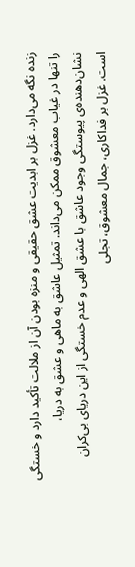زنده نگه می‌دارد. غزل بر ابدیت عشق حقیقی و منزه بودن آن از ملالت تأکید دارد و خستگی را تنها در غیاب معشوق ممکن می‌داند. تمثیل عاشق به ماهی و عشق به دریا، نشان‌دهنده‌ی پیوستگی وجود عاشق با عشق الهی و عدم خستگی از این دریای بی‌کران است. غزل بر فداکاری، جمال معشوق، تجلی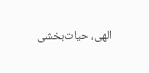الهی، حیات‌بخشی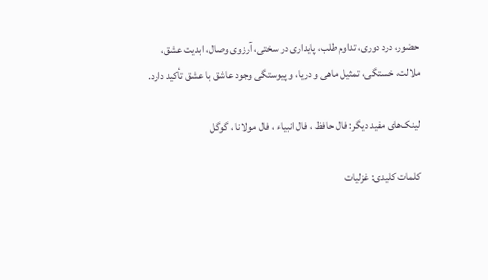حضور، درد دوری، تداوم طلب، پایداری در سختی، آرزوی وصال، ابدیت عشق، ملالت، خستگی، تمثیل ماهی و دریا، و پیوستگی وجود عاشق با عشق تأکید دارد.

لینک‌های مفید دیگر: فال حافظ ، فال انبیاء ، فال مولانا ، گوگل

کلمات کلیدی: غزلیات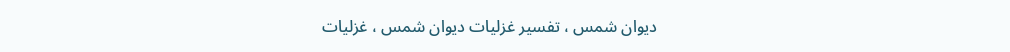دیوان شمس ، تفسیر غزلیات دیوان شمس ، غزلیات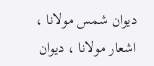دیوان شمس مولانا ، اشعار مولانا ، دیوان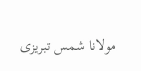مولانا شمس تبریزی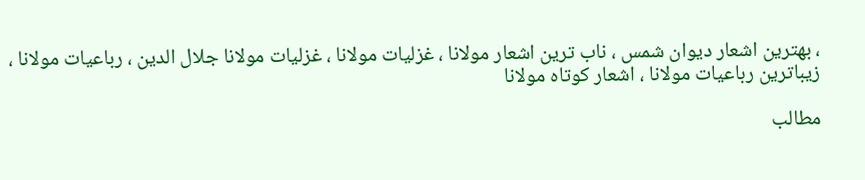، بهترین اشعار دیوان شمس ، ناب ترین اشعار مولانا ، غزلیات مولانا ، غزلیات مولانا جلال الدین ، رباعیات مولانا ، زیباترین رباعیات مولانا ، اشعار کوتاه مولانا

مطالب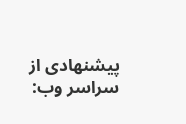پیشنهادی از سراسر وب: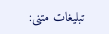تبلیغات متنی: